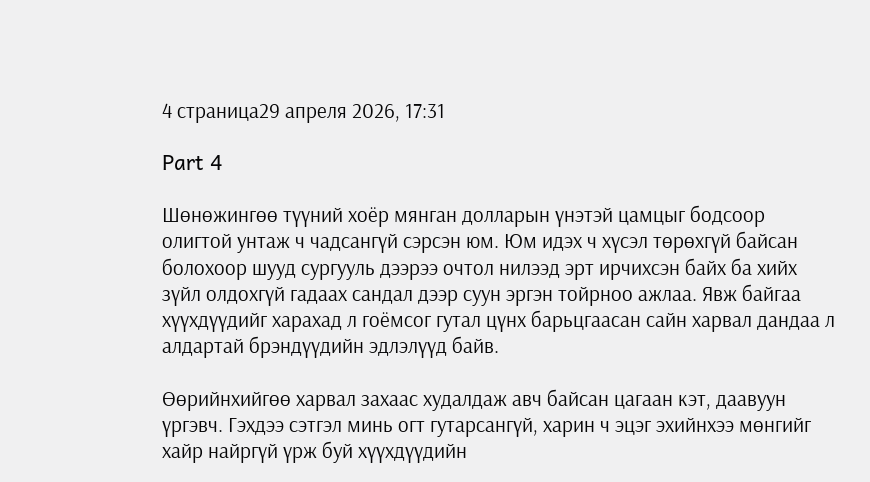4 страница29 апреля 2026, 17:31

Part 4

Шөнөжингөө түүний хоёр мянган долларын үнэтэй цамцыг бодсоор олигтой унтаж ч чадсангүй сэрсэн юм. Юм идэх ч хүсэл төрөхгүй байсан болохоор шууд сургууль дээрээ очтол нилээд эрт ирчихсэн байх ба хийх зүйл олдохгүй гадаах сандал дээр суун эргэн тойрноо ажлаа. Явж байгаа хүүхдүүдийг харахад л гоёмсог гутал цүнх барьцгаасан сайн харвал дандаа л алдартай брэндүүдийн эдлэлүүд байв.

Өөрийнхийгөө харвал захаас худалдаж авч байсан цагаан кэт, даавуун үргэвч. Гэхдээ сэтгэл минь огт гутарсангүй, харин ч эцэг эхийнхээ мөнгийг хайр найргүй үрж буй хүүхдүүдийн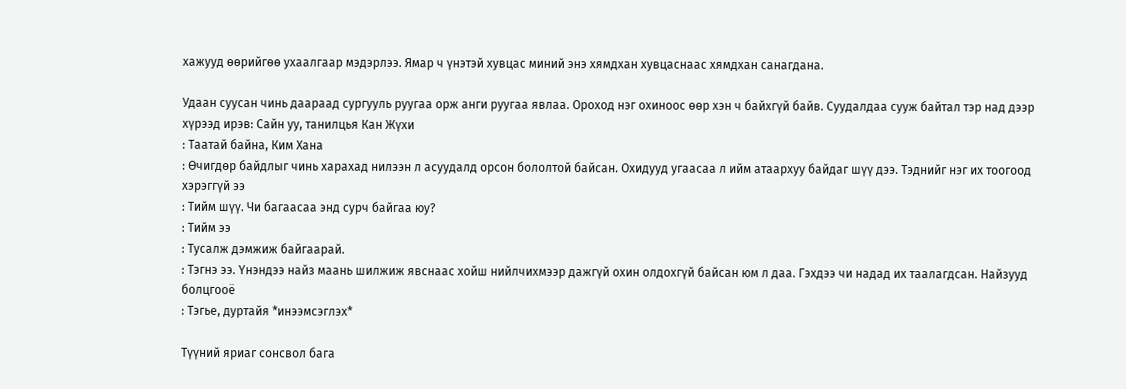хажууд өөрийгөө ухаалгаар мэдэрлээ. Ямар ч үнэтэй хувцас миний энэ хямдхан хувцаснаас хямдхан санагдана.

Удаан суусан чинь даараад сургууль руугаа орж анги руугаа явлаа. Ороход нэг охиноос өөр хэн ч байхгүй байв. Суудалдаа сууж байтал тэр над дээр хүрээд ирэв: Сайн уу, танилцья Кан Жүхи
: Таатай байна, Ким Хана
: Өчигдөр байдлыг чинь харахад нилээн л асуудалд орсон бололтой байсан. Охидууд угаасаа л ийм атаархуу байдаг шүү дээ. Тэднийг нэг их тоогоод хэрэггүй ээ
: Тийм шүү. Чи багаасаа энд сурч байгаа юу?
: Тийм ээ
: Тусалж дэмжиж байгаарай.
: Тэгнэ ээ. Үнэндээ найз маань шилжиж явснаас хойш нийлчихмээр дажгүй охин олдохгүй байсан юм л даа. Гэхдээ чи надад их таалагдсан. Найзууд болцгооё
: Тэгье, дуртайя *инээмсэглэх*

Түүний яриаг сонсвол бага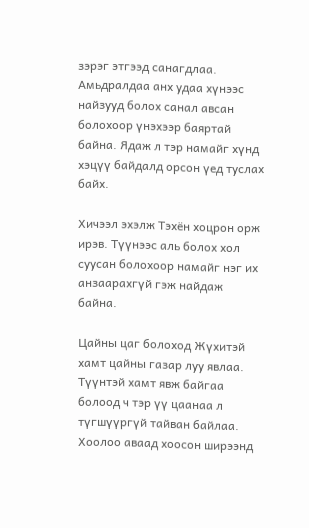зэрэг этгээд санагдлаа. Амьдралдаа анх удаа хүнээс найзууд болох санал авсан болохоор үнэхээр баяртай байна. Ядаж л тэр намайг хүнд хэцүү байдалд орсон үед туслах байх.

Хичээл эхэлж Тэхён хоцрон орж ирэв. Түүнээс аль болох хол суусан болохоор намайг нэг их анзаарахгүй гэж найдаж байна.

Цайны цаг болоход Жүхитэй хамт цайны газар луу явлаа. Түүнтэй хамт явж байгаа болоод ч тэр үү цаанаа л түгшүүргүй тайван байлаа. Хоолоо аваад хоосон ширээнд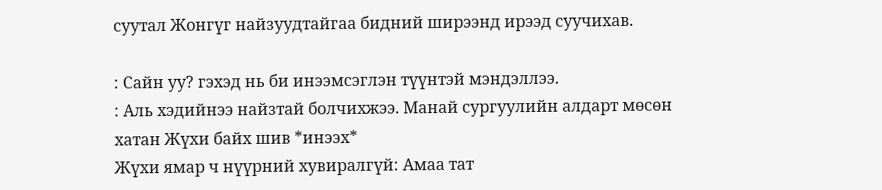суутал Жонгүг найзуудтайгаа бидний ширээнд ирээд суучихав.

: Сайн уу? гэхэд нь би инээмсэглэн түүнтэй мэндэллээ.
: Аль хэдийнээ найзтай болчихжээ. Манай сургуулийн алдарт мөсөн хатан Жүхи байх шив *инээх*
Жүхи ямар ч нүүрний хувиралгүй: Амаа тат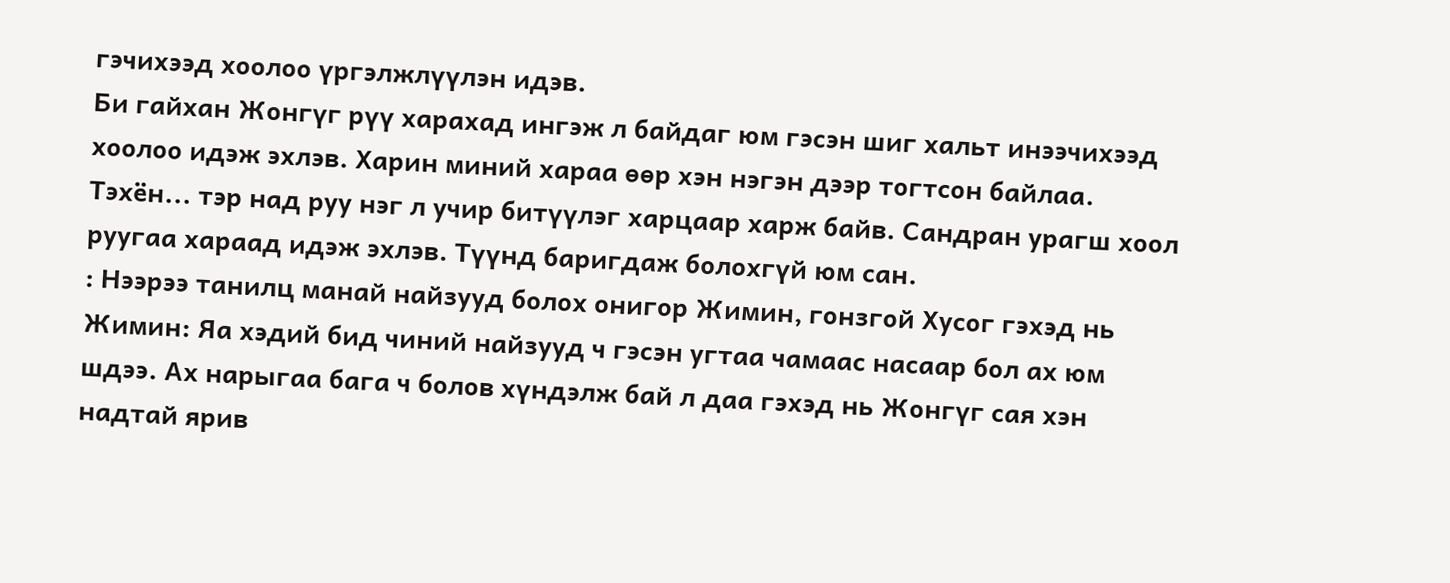гэчихээд хоолоо үргэлжлүүлэн идэв.
Би гайхан Жонгүг рүү харахад ингэж л байдаг юм гэсэн шиг хальт инээчихээд хоолоо идэж эхлэв. Харин миний хараа өөр хэн нэгэн дээр тогтсон байлаа. Тэхён... тэр над руу нэг л учир битүүлэг харцаар харж байв. Сандран урагш хоол руугаа хараад идэж эхлэв. Түүнд баригдаж болохгүй юм сан.
: Нээрээ танилц манай найзууд болох онигор Жимин, гонзгой Хусог гэхэд нь Жимин: Яа хэдий бид чиний найзууд ч гэсэн угтаа чамаас насаар бол ах юм шдээ. Ах нарыгаа бага ч болов хүндэлж бай л даа гэхэд нь Жонгүг сая хэн надтай ярив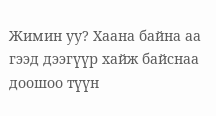Жимин уу? Хаана байна аа гээд дээгүүр хайж байснаа доошоо түүн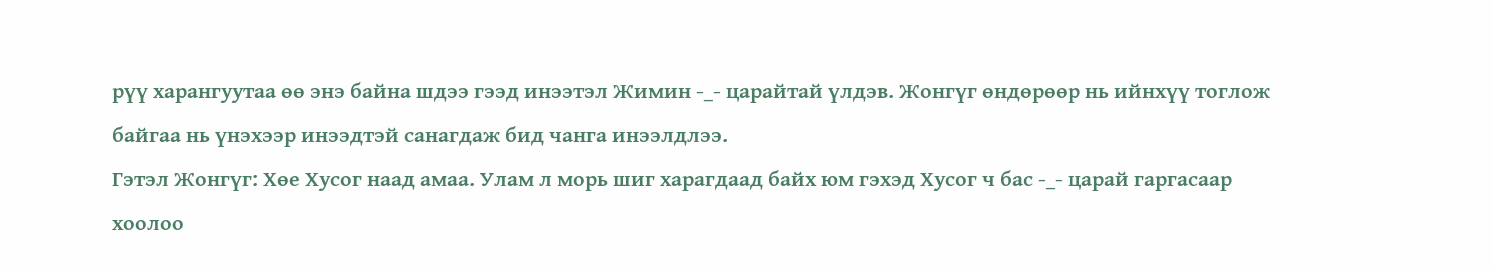рүү харангуутаа өө энэ байна шдээ гээд инээтэл Жимин -_- царайтай үлдэв. Жонгүг өндөрөөр нь ийнхүү тоглож байгаа нь үнэхээр инээдтэй санагдаж бид чанга инээлдлээ.
Гэтэл Жонгүг: Хөе Хусог наад амаа. Улам л морь шиг харагдаад байх юм гэхэд Хусог ч бас -_- царай гаргасаар хоолоо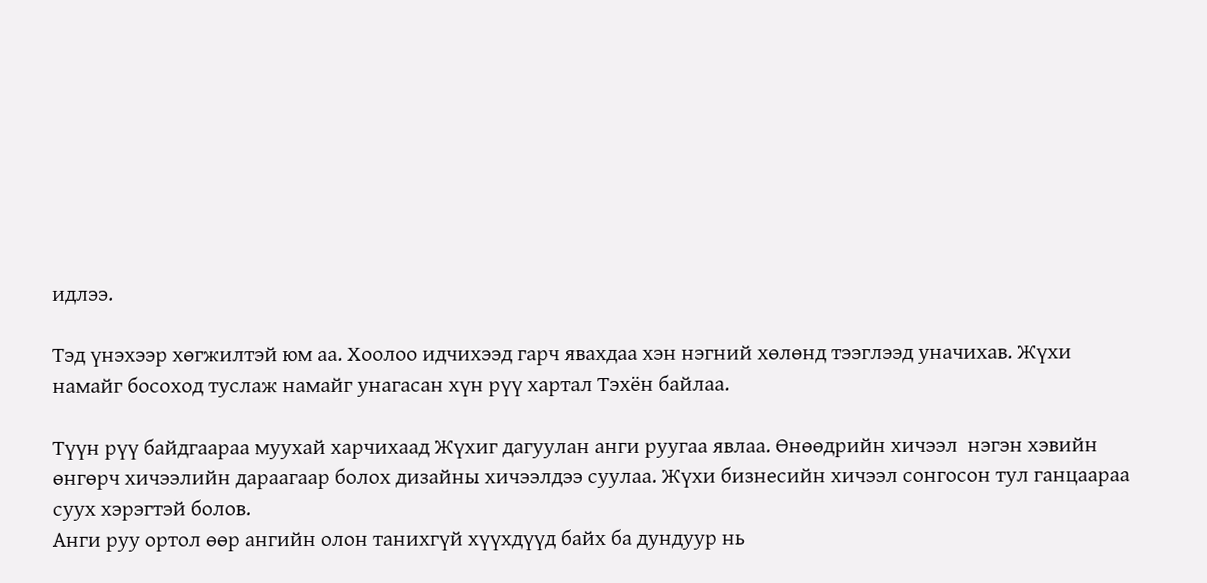идлээ.

Тэд үнэхээр хөгжилтэй юм аа. Хоолоо идчихээд гарч явахдаа хэн нэгний хөлөнд тээглээд уначихав. Жүхи намайг босоход туслаж намайг унагасан хүн рүү хартал Тэхён байлаа.

Түүн рүү байдгаараа муухай харчихаад Жүхиг дагуулан анги руугаа явлаа. Өнөөдрийн хичээл  нэгэн хэвийн өнгөрч хичээлийн дараагаар болох дизайны хичээлдээ суулаа. Жүхи бизнесийн хичээл сонгосон тул ганцаараа суух хэрэгтэй болов.
Анги руу ортол өөр ангийн олон танихгүй хүүхдүүд байх ба дундуур нь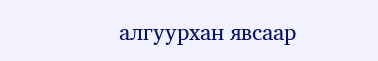алгуурхан явсаар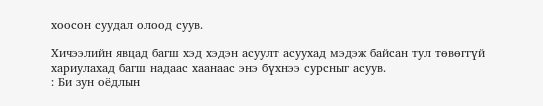хоосон суудал олоод суув.

Хичээлийн явцад багш хэд хэдэн асуулт асуухад мэдэж байсан тул төвөггүй хариулахад багш надаас хаанаас энэ бүхнээ сурсныг асуув.
: Би зун оёдлын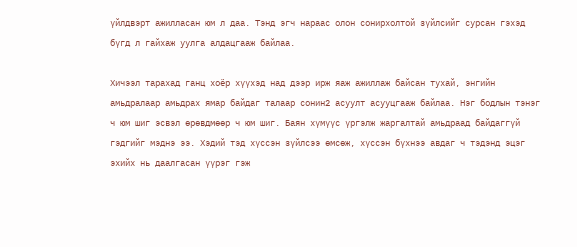үйлдвэрт ажилласан юм л даа. Тэнд эгч нараас олон сонирхолтой зүйлсийг сурсан гэхэд бүгд л гайхаж уулга алдацгааж байлаа.

Хичээл тарахад ганц хоёр хүүхэд над дээр ирж яаж ажиллаж байсан тухай, энгийн амьдралаар амьдрах ямар байдаг талаар сонин2 асуулт асууцгааж байлаа. Нэг бодлын тэнэг ч юм шиг эсвэл өрөвдмөөр ч юм шиг. Баян хүмүүс үргэлж жаргалтай амьдраад байдаггүй гэдгийг мэднэ ээ. Хэдий тэд хүссэн зүйлсээ өмсөж, хүссэн бүхнээ авдаг ч тэдэнд эцэг эхийх нь даалгасан үүрэг гэж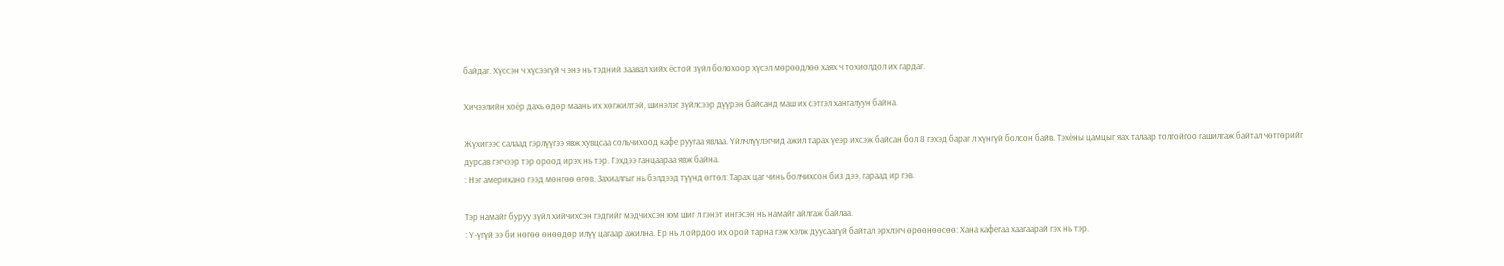байдаг. Хүссэн ч хүсээгүй ч энэ нь тэдний заавал хийх ёстой зүйл болохоор хүсэл мөрөөдлөө хаях ч тохиолдол их гардаг.

Хичээлийн хоёр дахь өдөр маань их хөгжилтэй, шинэлэг зүйлсээр дүүрэн байсанд маш их сэтгэл хангалуун байна.

Жүхигээс салаад гэрлүүгээ явж хувцсаа сольчихоод кафе руугаа явлаа. Үйлчлүүлэгчид ажил тарах үеэр ихсэж байсан бол 8 гэхэд бараг л хүнгүй болсон байв. Тэхёны цамцыг яах талаар толгойгоо гашилгаж байтал чөтгөрийг дурсав гэгчээр тэр ороод ирэх нь тэр. Гэхдээ ганцаараа явж байна.
: Нэг американо гээд мөнгөө өгөв. Захиалгыг нь бэлдээд түүнд өгтөл: Тарах цаг чинь болчихсон биз дээ, гараад ир гэв.

Тэр намайг буруу зүйл хийчихсэн гэдгийг мэдчихсэн юм шиг л гэнэт ингэсэн нь намайг айлгаж байлаа.
: Ү-үгүй ээ би нөгөө өнөөдөр илүү цагаар ажилна. Ер нь л ойрдоо их орой тарна гэж хэлж дуусаагүй байтал эрхлэгч өрөөнөөсөө: Хана кафегаа хаагаарай гэх нь тэр.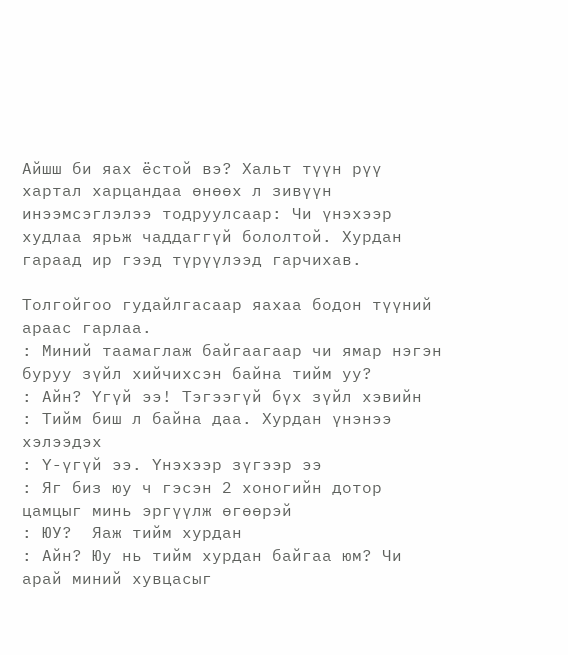Айшш би яах ёстой вэ? Хальт түүн рүү хартал харцандаа өнөөх л зивүүн инээмсэглэлээ тодруулсаар: Чи үнэхээр худлаа ярьж чаддаггүй бололтой. Хурдан гараад ир гээд түрүүлээд гарчихав.

Толгойгоо гудайлгасаар яахаа бодон түүний араас гарлаа.
: Миний таамаглаж байгаагаар чи ямар нэгэн буруу зүйл хийчихсэн байна тийм уу?
: Айн? Үгүй ээ! Тэгээгүй бүх зүйл хэвийн
: Тийм биш л байна даа. Хурдан үнэнээ хэлээдэх
: Ү-үгүй ээ. Үнэхээр зүгээр ээ
: Яг биз юу ч гэсэн 2 хоногийн дотор цамцыг минь эргүүлж өгөөрэй
: ЮУ?  Яаж тийм хурдан
: Айн? Юу нь тийм хурдан байгаа юм? Чи арай миний хувцасыг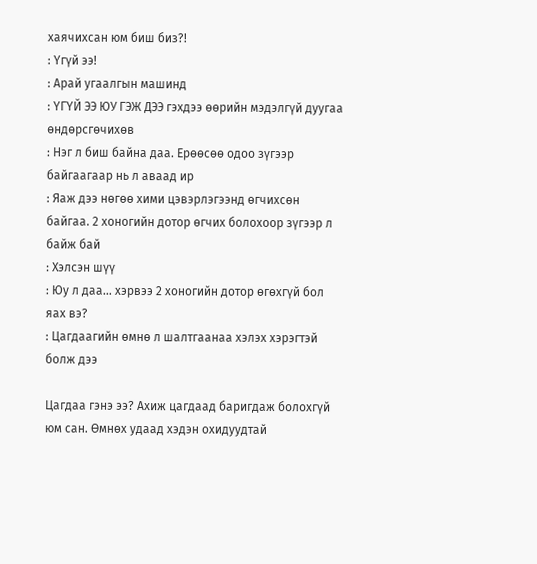хаячихсан юм биш биз?!
: Үгүй ээ!
: Арай угаалгын машинд
: ҮГҮЙ ЭЭ ЮУ ГЭЖ ДЭЭ гэхдээ өөрийн мэдэлгүй дуугаа өндөрсгөчихөв
: Нэг л биш байна даа. Ерөөсөө одоо зүгээр байгаагаар нь л аваад ир
: Яаж дээ нөгөө хими цэвэрлэгээнд өгчихсөн байгаа. 2 хоногийн дотор өгчих болохоор зүгээр л байж бай
: Хэлсэн шүү
: Юу л даа... хэрвээ 2 хоногийн дотор өгөхгүй бол яах вэ?
: Цагдаагийн өмнө л шалтгаанаа хэлэх хэрэгтэй болж дээ

Цагдаа гэнэ ээ? Ахиж цагдаад баригдаж болохгүй юм сан. Өмнөх удаад хэдэн охидуудтай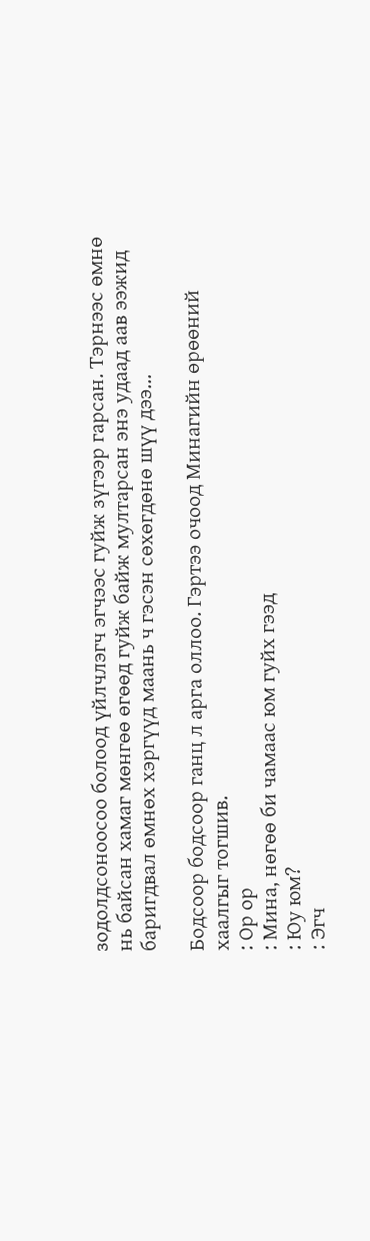зодолдсоноосоо болоод үйлчлэгч эгчээс гуйж зүгээр гарсан. Тэрнээс өмнө нь байсан хамаг мөнгөө өгөөд гуйж байж мултарсан энэ удаад аав ээжид баригдвал өмнөх хэргүүд маань ч гэсэн сөхөгдөнө шүү дээ...

Бодсоор бодсоор ганц л арга оллоо. Гэртээ очоод Минагийн өрөөний хаалгыг тогшив.
: Ор ор
: Мина, нөгөө би чамаас юм гуйх гээд
: Юу юм?
: Эгч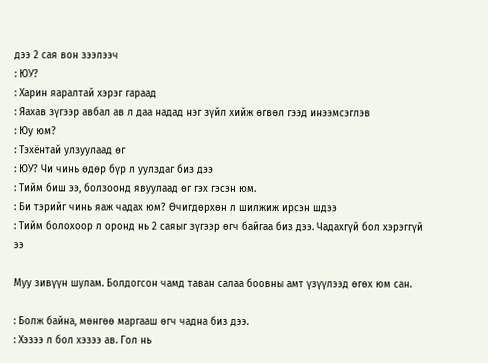дээ 2 сая вон зээлээч
: ЮУ?
: Харин яаралтай хэрэг гараад
: Яахав зүгээр авбал ав л даа надад нэг зүйл хийж өгвөл гээд инээмсэглэв
: Юу юм?
: Тэхёнтай улзуулаад өг
: ЮУ? Чи чинь өдөр бүр л уулздаг биз дээ
: Тийм биш ээ, болзоонд явуулаад өг гэх гэсэн юм.
: Би тэрийг чинь яаж чадах юм? Өчигдөрхөн л шилжиж ирсэн шдээ
: Тийм болохоор л оронд нь 2 саяыг зүгээр өгч байгаа биз дээ. Чадахгүй бол хэрэггүй ээ

Муу зивүүн шулам. Болдогсон чамд таван салаа боовны амт үзүүлээд өгөх юм сан.

: Болж байна, мөнгөө маргааш өгч чадна биз дээ.
: Хэзээ л бол хэзээ ав. Гол нь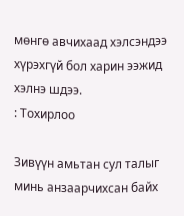мөнгө авчихаад хэлсэндээ хүрэхгүй бол харин ээжид хэлнэ шдээ.
: Тохирлоо

Зивүүн амьтан сул талыг минь анзаарчихсан байх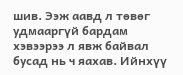шив. Ээж аавд л төвөг удмааргүй бардам хэвээрээ л явж байвал бусад нь ч яахав. Ийнхүү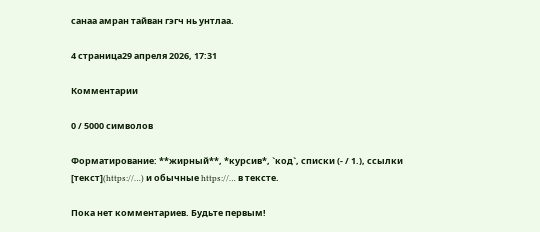санаа амран тайван гэгч нь унтлаа.

4 страница29 апреля 2026, 17:31

Комментарии

0 / 5000 символов

Форматирование: **жирный**, *курсив*, `код`, списки (- / 1.), ссылки [текст](https://…) и обычные https://… в тексте.

Пока нет комментариев. Будьте первым!